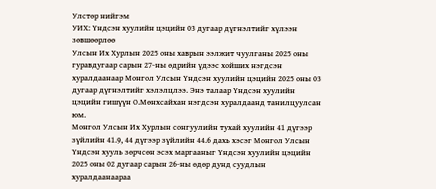Улстөр нийгэм
УИХ: Үндсэн хуулийн цэцийн 03 дугаар дүгнэлтийг хүлээн зөвшөөрлөө
Улсын Их Хурлын 2025 оны хаврын ээлжит чуулганы 2025 оны гуравдугаар сарын 27-ны өдрийн үдээс хойших нэгдсэн хуралдаанаар Монгол Улсын Үндсэн хуулийн цэцийн 2025 оны 03 дугаар дүгнэлтийг хэлэлцлээ. Энэ талаар Үндсэн хуулийн цэцийн гишүүн О.Мөнхсайхан нэгдсэн хуралдаанд танилцуулсан юм.
Монгол Улсын Их Хурлын сонгуулийн тухай хуулийн 41 дүгээр зүйлийн 41.9, 44 дүгээр зүйлийн 44.6 дахь хэсэг Монгол Улсын Үндсэн хууль зөрчсөн эсэх маргааныг Үндсэн хуулийн цэцийн 2025 оны 02 дугаар сарын 26-ны өдөр дунд суудлын хуралдаанаараа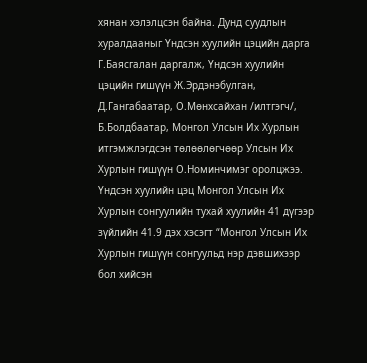хянан хэлэлцсэн байна. Дунд суудлын хуралдааныг Үндсэн хуулийн цэцийн дарга Г.Баясгалан даргалж, Үндсэн хуулийн цэцийн гишүүн Ж.Эрдэнэбулган, Д.Гангабаатар, О.Мөнхсайхан /илтгэгч/, Б.Болдбаатар, Монгол Улсын Их Хурлын итгэмжлэгдсэн төлөөлөгчөөр Улсын Их Хурлын гишүүн О.Номинчимэг оролцжээ.
Үндсэн хуулийн цэц Монгол Улсын Их Хурлын сонгуулийн тухай хуулийн 41 дүгээр зүйлийн 41.9 дэх хэсэгт “Монгол Улсын Их Хурлын гишүүн сонгуульд нэр дэвшихээр бол хийсэн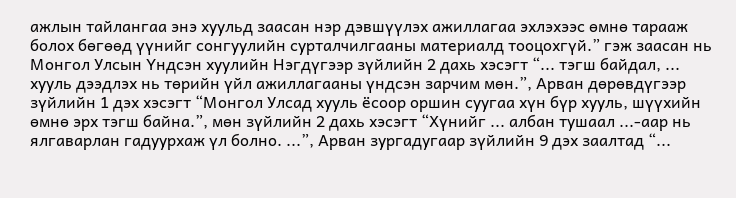ажлын тайлангаа энэ хуульд заасан нэр дэвшүүлэх ажиллагаа эхлэхээс өмнө тарааж болох бөгөөд үүнийг сонгуулийн сурталчилгааны материалд тооцохгүй.” гэж заасан нь Монгол Улсын Үндсэн хуулийн Нэгдүгээр зүйлийн 2 дахь хэсэгт “... тэгш байдал, ... хууль дээдлэх нь төрийн үйл ажиллагааны үндсэн зарчим мөн.”, Арван дөрөвдүгээр зүйлийн 1 дэх хэсэгт “Монгол Улсад хууль ёсоор оршин суугаа хүн бүр хууль, шүүхийн өмнө эрх тэгш байна.”, мөн зүйлийн 2 дахь хэсэгт “Хүнийг ... албан тушаал ...-аар нь ялгаварлан гадуурхаж үл болно. ...”, Арван зургадугаар зүйлийн 9 дэх заалтад “...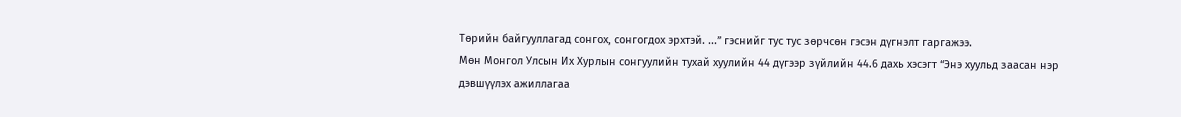Төрийн байгууллагад сонгох, сонгогдох эрхтэй. ...” гэснийг тус тус зөрчсөн гэсэн дүгнэлт гаргажээ.
Мөн Монгол Улсын Их Хурлын сонгуулийн тухай хуулийн 44 дүгээр зүйлийн 44.6 дахь хэсэгт “Энэ хуульд заасан нэр дэвшүүлэх ажиллагаа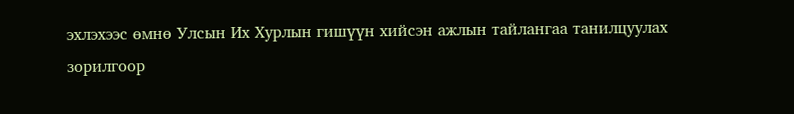эхлэхээс өмнө Улсын Их Хурлын гишүүн хийсэн ажлын тайлангаа танилцуулах зорилгоор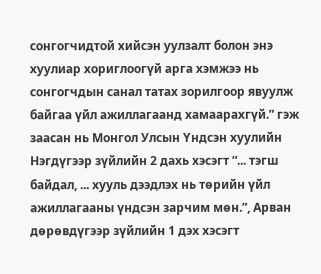сонгогчидтой хийсэн уулзалт болон энэ хуулиар хориглоогүй арга хэмжээ нь сонгогчдын санал татах зорилгоор явуулж байгаа үйл ажиллагаанд хамаарахгүй.” гэж заасан нь Монгол Улсын Үндсэн хуулийн Нэгдүгээр зүйлийн 2 дахь хэсэгт “... тэгш байдал, ... хууль дээдлэх нь төрийн үйл ажиллагааны үндсэн зарчим мөн.”, Арван дөрөвдүгээр зүйлийн 1 дэх хэсэгт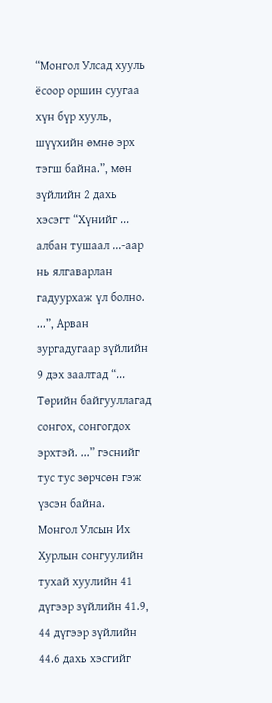“Монгол Улсад хууль ёсоор оршин суугаа хүн бүр хууль, шүүхийн өмнө эрх тэгш байна.”, мөн зүйлийн 2 дахь хэсэгт “Хүнийг ... албан тушаал ...-аар нь ялгаварлан гадуурхаж үл болно. ...”, Арван зургадугаар зүйлийн 9 дэх заалтад “... Төрийн байгууллагад сонгох, сонгогдох эрхтэй. ...” гэснийг тус тус зөрчсөн гэж үзсэн байна.
Монгол Улсын Их Хурлын сонгуулийн тухай хуулийн 41 дүгээр зүйлийн 41.9, 44 дүгээр зүйлийн 44.6 дахь хэсгийг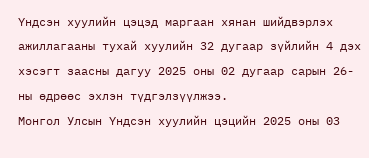Үндсэн хуулийн цэцэд маргаан хянан шийдвэрлэх ажиллагааны тухай хуулийн 32 дугаар зүйлийн 4 дэх хэсэгт заасны дагуу 2025 оны 02 дугаар сарын 26-ны өдрөөс эхлэн түдгэлзүүлжээ.
Монгол Улсын Үндсэн хуулийн цэцийн 2025 оны 03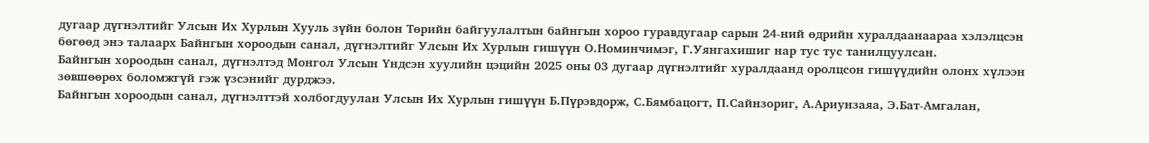дугаар дүгнэлтийг Улсын Их Хурлын Хууль зүйн болон Төрийн байгуулалтын байнгын хороо гуравдугаар сарын 24-ний өдрийн хуралдаанаараа хэлэлцсэн бөгөөд энэ талаарх Байнгын хороодын санал, дүгнэлтийг Улсын Их Хурлын гишүүн О.Номинчимэг, Г.Уянгахишиг нар тус тус танилцуулсан.
Байнгын хороодын санал, дүгнэлтэд Монгол Улсын Үндсэн хуулийн цэцийн 2025 оны 03 дугаар дүгнэлтийг хуралдаанд оролцсон гишүүдийн олонх хүлээн зөвшөөрөх боломжгүй гэж үзсэнийг дурджээ.
Байнгын хороодын санал, дүгнэлттэй холбогдуулан Улсын Их Хурлын гишүүн Б.Пүрэвдорж, С.Бямбацогт, П.Сайнзориг, А.Ариунзаяа, Э.Бат-Амгалан,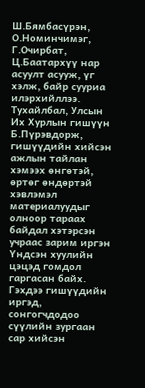Ш.Бямбасүрэн, О.Номинчимэг, Г.Очирбат, Ц.Баатархүү нар асуулт асууж, үг хэлж, байр сууриа илэрхийллээ. Тухайлбал, Улсын Их Хурлын гишүүн Б.Пүрэвдорж, гишүүдийн хийсэн ажлын тайлан хэмээх өнгөтэй, өртөг өндөртэй хэвлэмэл материалуудыг олноор тараах байдал хэтэрсэн учраас зарим иргэн Үндсэн хуулийн цэцэд гомдол гаргасан байх. Гэхдээ гишүүдийн иргэд, сонгогчдодоо сүүлийн зургаан сар хийсэн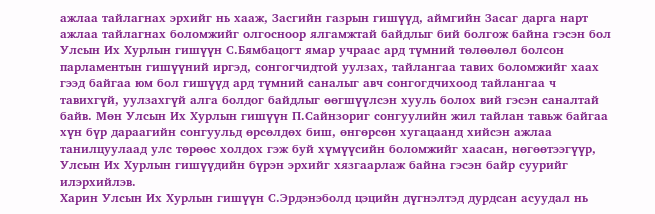ажлаа тайлагнах эрхийг нь хааж, Засгийн газрын гишүүд, аймгийн Засаг дарга нарт ажлаа тайлагнах боломжийг олгосноор ялгамжтай байдлыг бий болгож байна гэсэн бол Улсын Их Хурлын гишүүн С.Бямбацогт ямар учраас ард түмний төлөөлөл болсон парламентын гишүүний иргэд, сонгогчидтой уулзах, тайлангаа тавих боломжийг хаах гээд байгаа юм бол гишүүд ард түмний саналыг авч сонгогдчихоод тайлангаа ч тавихгүй, уулзахгүй алга болдог байдлыг өөгшүүлсэн хууль болох вий гэсэн саналтай байв. Мөн Улсын Их Хурлын гишүүн П.Сайнзориг сонгуулийн жил тайлан тавьж байгаа хүн бүр дараагийн сонгуульд өрсөлдөх биш, өнгөрсөн хугацаанд хийсэн ажлаа танилцуулаад улс төрөөс холдох гэж буй хүмүүсийн боломжийг хаасан, нөгөөтээгүүр, Улсын Их Хурлын гишүүдийн бүрэн эрхийг хязгаарлаж байна гэсэн байр суурийг илэрхийлэв.
Харин Улсын Их Хурлын гишүүн С.Эрдэнэболд цэцийн дүгнэлтэд дурдсан асуудал нь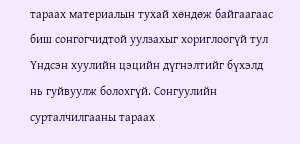тараах материалын тухай хөндөж байгаагаас биш сонгогчидтой уулзахыг хориглоогүй тул Үндсэн хуулийн цэцийн дүгнэлтийг бүхэлд нь гуйвуулж болохгүй. Сонгуулийн сурталчилгааны тараах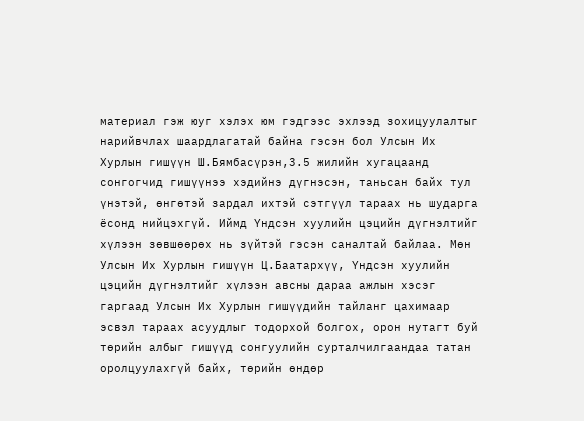материал гэж юуг хэлэх юм гэдгээс эхлээд зохицуулалтыг нарийвчлах шаардлагатай байна гэсэн бол Улсын Их Хурлын гишүүн Ш.Бямбасүрэн,3.5 жилийн хугацаанд сонгогчид гишүүнээ хэдийнэ дүгнэсэн, таньсан байх тул үнэтэй, өнгөтэй зардал ихтэй сэтгүүл тараах нь шударга ёсонд нийцэхгүй. Иймд Үндсэн хуулийн цэцийн дүгнэлтийг хүлээн зөвшөөрөх нь зүйтэй гэсэн саналтай байлаа. Мөн Улсын Их Хурлын гишүүн Ц.Баатархүү, Үндсэн хуулийн цэцийн дүгнэлтийг хүлээн авсны дараа ажлын хэсэг гаргаад Улсын Их Хурлын гишүүдийн тайланг цахимаар эсвэл тараах асуудлыг тодорхой болгох, орон нутагт буй төрийн албыг гишүүд сонгуулийн сурталчилгаандаа татан оролцуулахгүй байх, төрийн өндөр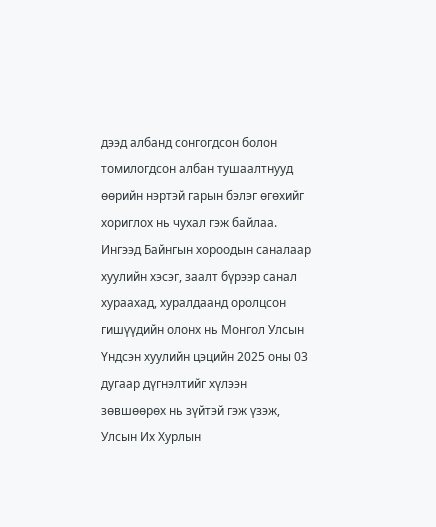дээд албанд сонгогдсон болон томилогдсон албан тушаалтнууд өөрийн нэртэй гарын бэлэг өгөхийг хориглох нь чухал гэж байлаа.
Ингээд Байнгын хороодын саналаар хуулийн хэсэг, заалт бүрээр санал хураахад, хуралдаанд оролцсон гишүүдийн олонх нь Монгол Улсын Үндсэн хуулийн цэцийн 2025 оны 03 дугаар дүгнэлтийг хүлээн зөвшөөрөх нь зүйтэй гэж үзэж, Улсын Их Хурлын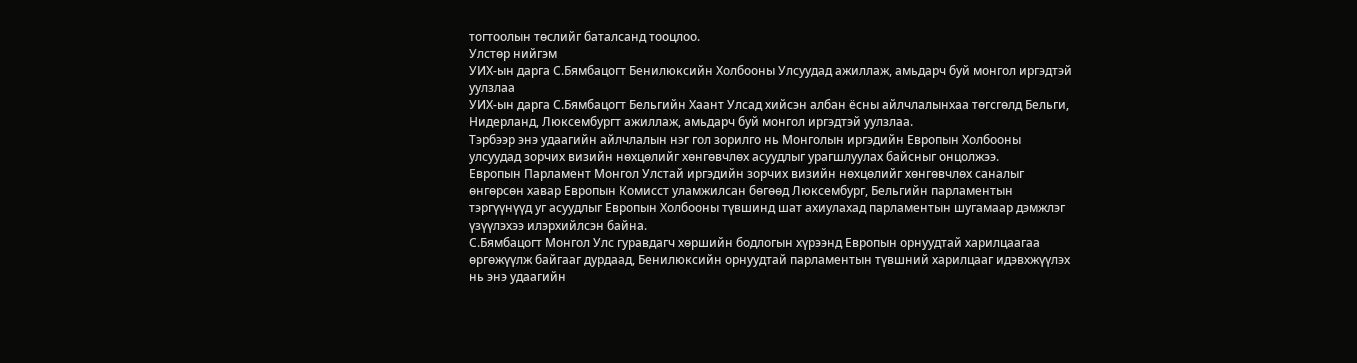тогтоолын төслийг баталсанд тооцлоо.
Улстөр нийгэм
УИХ-ын дарга С.Бямбацогт Бенилюксийн Холбооны Улсуудад ажиллаж, амьдарч буй монгол иргэдтэй уулзлаа
УИХ-ын дарга С.Бямбацогт Бельгийн Хаант Улсад хийсэн албан ёсны айлчлалынхаа төгсгөлд Бельги, Нидерланд, Люксембургт ажиллаж, амьдарч буй монгол иргэдтэй уулзлаа.
Тэрбээр энэ удаагийн айлчлалын нэг гол зорилго нь Монголын иргэдийн Европын Холбооны улсуудад зорчих визийн нөхцөлийг хөнгөвчлөх асуудлыг урагшлуулах байсныг онцолжээ.
Европын Парламент Монгол Улстай иргэдийн зорчих визийн нөхцөлийг хөнгөвчлөх саналыг өнгөрсөн хавар Европын Комисст уламжилсан бөгөөд Люксембург, Бельгийн парламентын тэргүүнүүд уг асуудлыг Европын Холбооны түвшинд шат ахиулахад парламентын шугамаар дэмжлэг үзүүлэхээ илэрхийлсэн байна.
С.Бямбацогт Монгол Улс гуравдагч хөршийн бодлогын хүрээнд Европын орнуудтай харилцаагаа өргөжүүлж байгааг дурдаад, Бенилюксийн орнуудтай парламентын түвшний харилцааг идэвхжүүлэх нь энэ удаагийн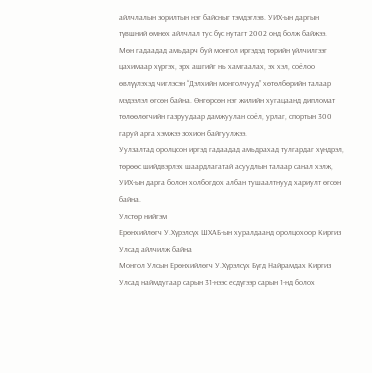айлчлалын зорилтын нэг байсныг тэмдэглэв. УИХ-ын даргын түвшний өмнөх айлчлал тус бүс нутагт 2002 онд болж байжээ.
Мөн гадаадад амьдарч буй монгол иргэдэд төрийн үйлчилгээг цахимаар хүргэх, эрх ашгийг нь хамгаалах, эх хэл, соёлоо өвлүүлэхэд чиглэсэн “Дэлхийн монголчууд” хөтөлбөрийн талаар мэдээлэл өгсөн байна. Өнгөрсөн нэг жилийн хугацаанд дипломат төлөөлөгчийн газруудаар дамжуулан соёл, урлаг, спортын 300 гаруй арга хэмжээ зохион байгуулжээ.
Уулзалтад оролцсон иргэд гадаадад амьдрахад тулгардаг хүндрэл, төрөөс шийдвэрлэх шаардлагатай асуудлын талаар санал хэлж, УИХ-ын дарга болон холбогдох албан тушаалтнууд хариулт өгсөн байна.
Улстөр нийгэм
Ерөнхийлөгч У.Хүрэлсүх ШХАБ-ын хуралдаанд оролцохоор Киргиз Улсад айлчилж байна
Монгол Улсын Ерөнхийлөгч У.Хүрэлсүх Бүгд Найрамдах Киргиз Улсад наймдугаар сарын 31-нээс есдүгээр сарын 1-нд болох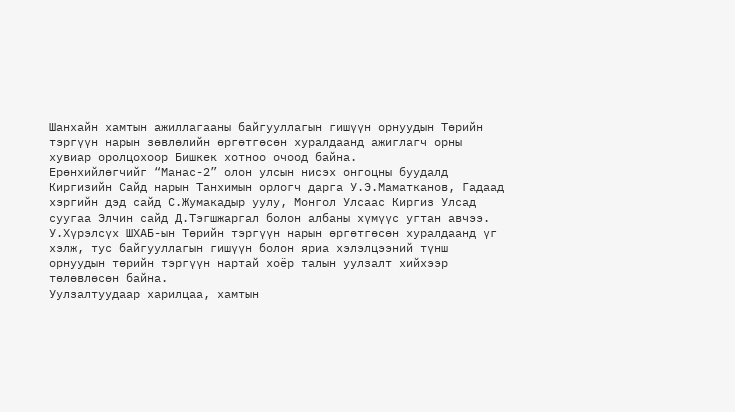Шанхайн хамтын ажиллагааны байгууллагын гишүүн орнуудын Төрийн тэргүүн нарын зөвлөлийн өргөтгөсөн хуралдаанд ажиглагч орны хувиар оролцохоор Бишкек хотноо очоод байна.
Ерөнхийлөгчийг “Манас-2” олон улсын нисэх онгоцны буудалд Киргизийн Сайд нарын Танхимын орлогч дарга У.Э.Маматканов, Гадаад хэргийн дэд сайд С.Жумакадыр уулу, Монгол Улсаас Киргиз Улсад суугаа Элчин сайд Д.Тэгшжаргал болон албаны хүмүүс угтан авчээ.
У.Хүрэлсүх ШХАБ-ын Төрийн тэргүүн нарын өргөтгөсөн хуралдаанд үг хэлж, тус байгууллагын гишүүн болон яриа хэлэлцээний түнш орнуудын төрийн тэргүүн нартай хоёр талын уулзалт хийхээр төлөвлөсөн байна.
Уулзалтуудаар харилцаа, хамтын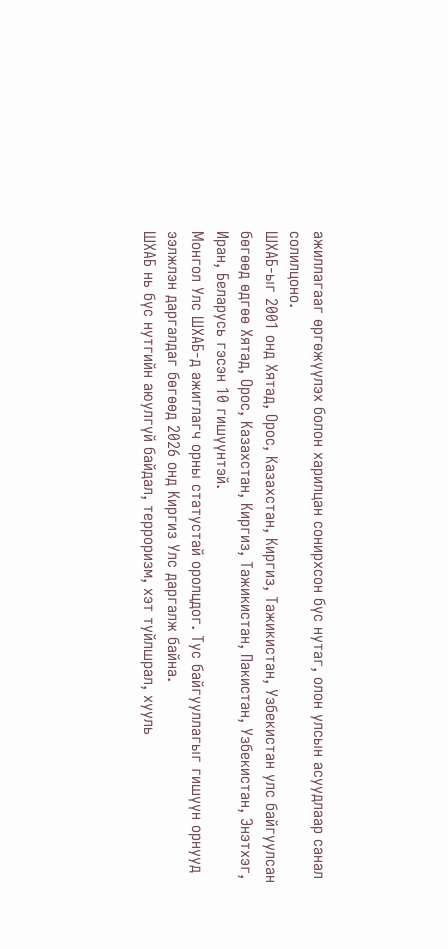ажиллагааг өргөжүүлэх болон харилцан сонирхсон бүс нутаг, олон улсын асуудлаар санал солилцоно.
ШХАБ-ыг 2001 онд Хятад, Орос, Казахстан, Киргиз, Тажикистан, Узбекистан улс байгуулсан бөгөөд өдгөө Хятад, Орос, Казахстан, Киргиз, Тажикистан, Пакистан, Узбекистан, Энэтхэг, Иран, Беларусь гэсэн 10 гишүүнтэй.
Монгол Улс ШХАБ-д ажиглагч орны статустай оролцдог. Тус байгууллагыг гишүүн орнууд ээлжлэн даргалдаг бөгөөд 2026 онд Киргиз Улс даргалж байна.
ШХАБ нь бүс нутгийн аюулгүй байдал, терроризм, хэт туйлшрал, хууль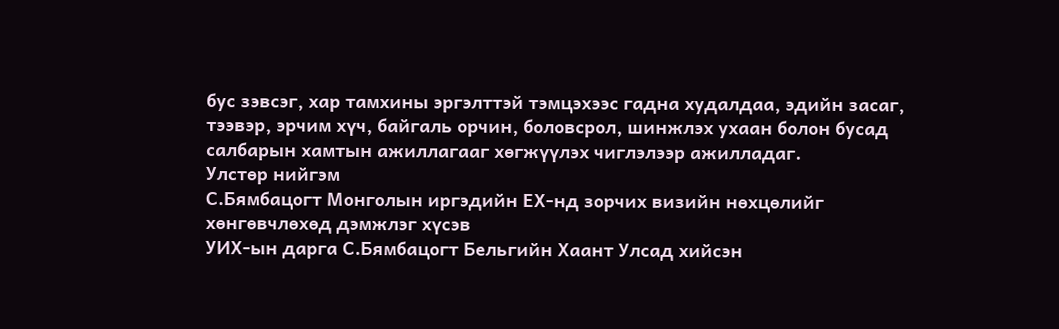бус зэвсэг, хар тамхины эргэлттэй тэмцэхээс гадна худалдаа, эдийн засаг, тээвэр, эрчим хүч, байгаль орчин, боловсрол, шинжлэх ухаан болон бусад салбарын хамтын ажиллагааг хөгжүүлэх чиглэлээр ажилладаг.
Улстөр нийгэм
С.Бямбацогт Монголын иргэдийн ЕХ-нд зорчих визийн нөхцөлийг хөнгөвчлөхөд дэмжлэг хүсэв
УИХ-ын дарга С.Бямбацогт Бельгийн Хаант Улсад хийсэн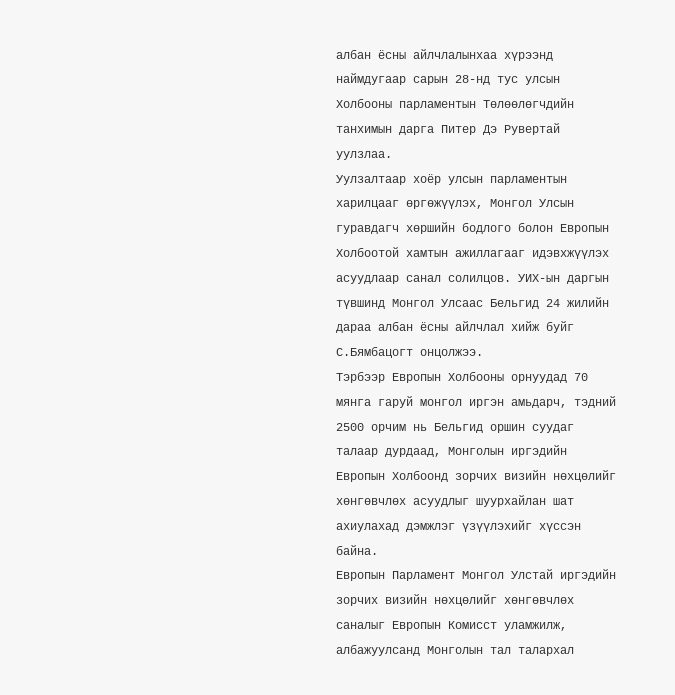албан ёсны айлчлалынхаа хүрээнд наймдугаар сарын 28-нд тус улсын Холбооны парламентын Төлөөлөгчдийн танхимын дарга Питер Дэ Рувертай уулзлаа.
Уулзалтаар хоёр улсын парламентын харилцааг өргөжүүлэх, Монгол Улсын гуравдагч хөршийн бодлого болон Европын Холбоотой хамтын ажиллагааг идэвхжүүлэх асуудлаар санал солилцов. УИХ-ын даргын түвшинд Монгол Улсаас Бельгид 24 жилийн дараа албан ёсны айлчлал хийж буйг С.Бямбацогт онцолжээ.
Тэрбээр Европын Холбооны орнуудад 70 мянга гаруй монгол иргэн амьдарч, тэдний 2500 орчим нь Бельгид оршин суудаг талаар дурдаад, Монголын иргэдийн Европын Холбоонд зорчих визийн нөхцөлийг хөнгөвчлөх асуудлыг шуурхайлан шат ахиулахад дэмжлэг үзүүлэхийг хүссэн байна.
Европын Парламент Монгол Улстай иргэдийн зорчих визийн нөхцөлийг хөнгөвчлөх саналыг Европын Комисст уламжилж, албажуулсанд Монголын тал талархал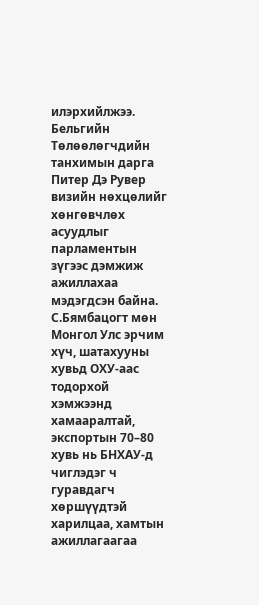илэрхийлжээ.
Бельгийн Төлөөлөгчдийн танхимын дарга Питер Дэ Рувер визийн нөхцөлийг хөнгөвчлөх асуудлыг парламентын зүгээс дэмжиж ажиллахаа мэдэгдсэн байна.
С.Бямбацогт мөн Монгол Улс эрчим хүч, шатахууны хувьд ОХУ-аас тодорхой хэмжээнд хамааралтай, экспортын 70–80 хувь нь БНХАУ-д чиглэдэг ч гуравдагч хөршүүдтэй харилцаа, хамтын ажиллагаагаа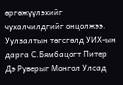өргөжүүлэхийг чухалчилдгийг онцолжээ.
Уулзалтын төгсгөлд УИХ-ын дарга С.Бямбацогт Питер Дэ Руверыг Монгол Улсад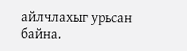айлчлахыг урьсан байна.